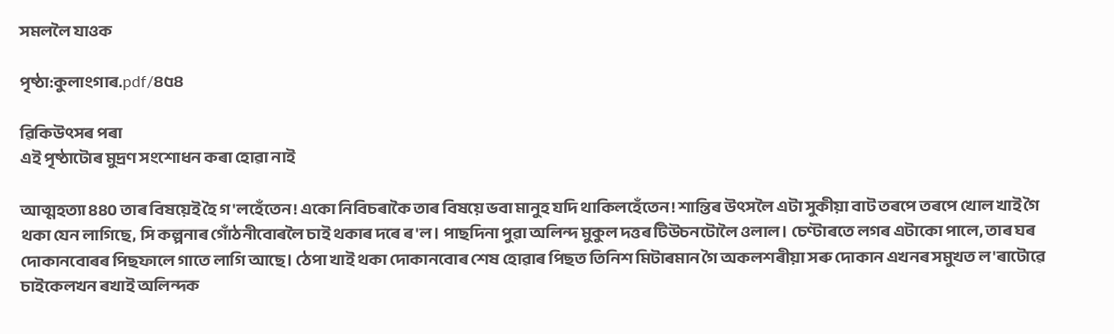সমললৈ যাওক

পৃষ্ঠা:কুলাংগাৰ.pdf/৪৫৪

ৱিকিউৎসৰ পৰা
এই পৃষ্ঠাটোৰ মুদ্ৰণ সংশোধন কৰা হোৱা নাই

আত্মহত্যা 880 তাৰ বিষয়েই হৈ গ'লহেঁতেন! একো নিবিচৰাকৈ তাৰ বিষয়ে ভবা মানুহ যদি থাকিলহেঁতেন! শান্তিৰ উৎসলৈ এটা সুকীয়া বাট তৰপে তৰপে খোল খাই গৈ থকা যেন লাগিছে, সি কল্পনাৰ গোঁঠনীবোৰলৈ চাই থকাৰ দৰে ৰ'ল। পাছদিনা পুৱা অলিন্দ মুকুল দত্তৰ টিউচনটোলৈ ওলাল। চেণ্টাৰতে লগৰ এটাকো পালে, তাৰ ঘৰ দোকানবোৰৰ পিছফালে গাতে লাগি আছে। ঠেপা খাই থকা দোকানবোৰ শেষ হোৱাৰ পিছত তিনিশ মিটাৰমান গৈ অকলশৰীয়া সৰু দোকান এখনৰ সমুখত ল'ৰাটোৱে চাইকেলখন ৰখাই অলিন্দক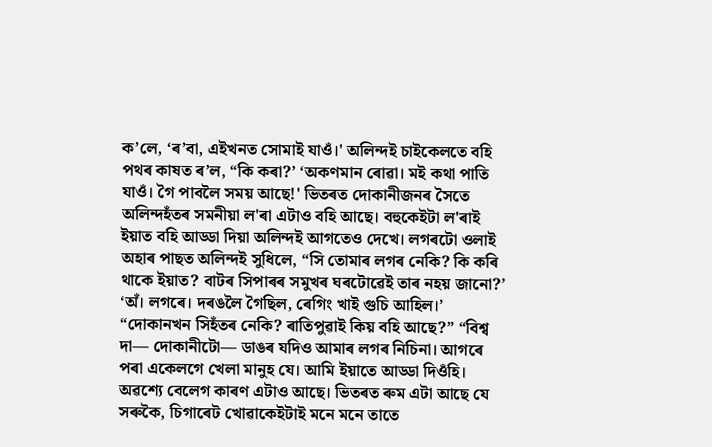ক’লে, ‘ৰ’বা, এইখনত সোমাই যাওঁ।' অলিন্দই চাইকেলতে বহি পথৰ কাষত ৰ’ল, “কি কৰা?’ ‘অকণমান ৰোৱা। ম‍ই কথা পাতি যাওঁ। গৈ পাবলৈ সময় আছে!' ভিতৰত দোকানীজনৰ সৈতে অলিন্দহঁতৰ সমনীয়া ল'ৰা এটাও বহি আছে। বহুকেইটা ল'ৰাই ইয়াত বহি আড্ডা দিয়া অলিন্দই আগতেও দেখে। লগৰটো ওলাই অহাৰ পাছত অলিন্দই সুধিলে, “সি তোমাৰ লগৰ নেকি? কি কৰি থাকে ইয়াত? বাটৰ সিপাৰৰ সমুখৰ ঘৰটোৱেই তাৰ নহয় জানো?’ ‘অঁ। লগৰে। দৰঙলৈ গৈছিল, ৰেগিং খাই গুচি আহিল।’ “দোকানখন সিহঁতৰ নেকি? ৰাতিপুৱাই কিয় বহি আছে?” “বিশ্ব দা— দোকানীটো— ডাঙৰ যদিও আমাৰ লগৰ নিচিনা। আগৰে পৰা একেলগে খেলা মানুহ যে। আমি ইয়াতে আড্ডা দিওঁহি। অৱশ্যে বেলেগ কাৰণ এটাও আছে। ভিতৰত ৰুম এটা আছে যে সৰুকৈ, চিগাৰেট খোৱাকেইটাই মনে মনে তাতে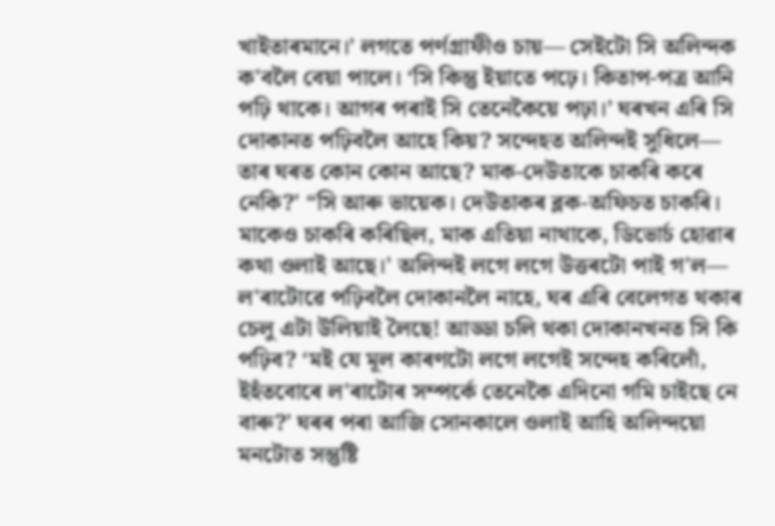খাইতাৰমানে।’ লগতে পৰ্ণগ্ৰাফীও চায়— সেইটো সি অলিন্দক ক'বলৈ বেয়া পালে। ‘সি কিন্তু ইয়াতে পঢ়ে। কিতাপ-পত্ৰ আনি পঢ়ি থাকে। আগৰ পৰাই সি তেনেকৈয়ে পঢ়া।’ ঘৰখন এৰি সি দোকানত পঢ়িবলৈ আহে কিয়? সন্দেহত অলিন্দই সুধিলে— তাৰ ঘৰত কোন কোন আছে? মাক-দেউতাকে চাকৰি কৰে নেকি?' “সি আৰু ভায়েক। দেউতাকৰ ব্লক-অফিচত চাকৰি। মাকেও চাকৰি কৰিছিল, মাক এতিয়া নাথাকে, ডিভোৰ্চ হোৱাৰ কথা ওলাই আছে।' অলিন্দই লগে লগে উত্তৰটো পাই গ'ল— ল'ৰাটোৱে পঢ়িবলৈ দোকানলৈ নাহে, ঘৰ এৰি বেলেগত থকাৰ চেলু এটা উলিয়াই লৈছে! আড্ডা চলি থকা দোকানখনত সি কি পঢ়িব? ‘ম‍ই যে মূল কাৰণটো লগে লগেই সন্দেহ কৰিলোঁ, ইহঁতবোৰে ল'ৰাটোৰ সম্পৰ্কে তেনেকৈ এদিনো গমি চাইছে নে বাৰু?' ঘৰৰ পৰা আজি সোনকালে ওলাই আহি অলিন্দয়ো মনটোত সন্তুষ্টি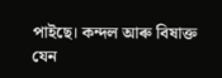পাইছে। কন্দল আৰু বিষাক্ত যেন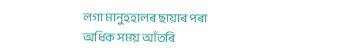লগা মানুহহালৰ ছায়াৰ পৰা অধিক সময় আঁতৰি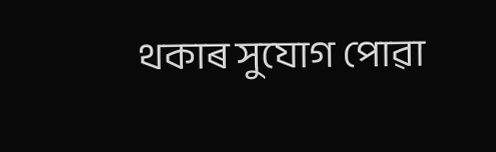থকাৰ সুযোগ পোৱা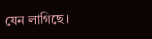যেন লাগিছে।